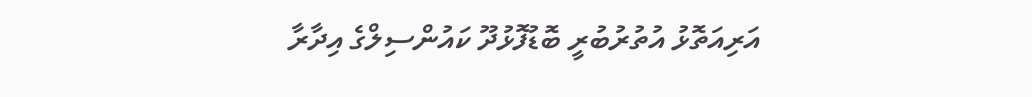އަރިއަތޮޅު އުތުރުބުރީ ބޮޑުފޮޅުދޫ ކައުންސިލްގެ އިދާރާ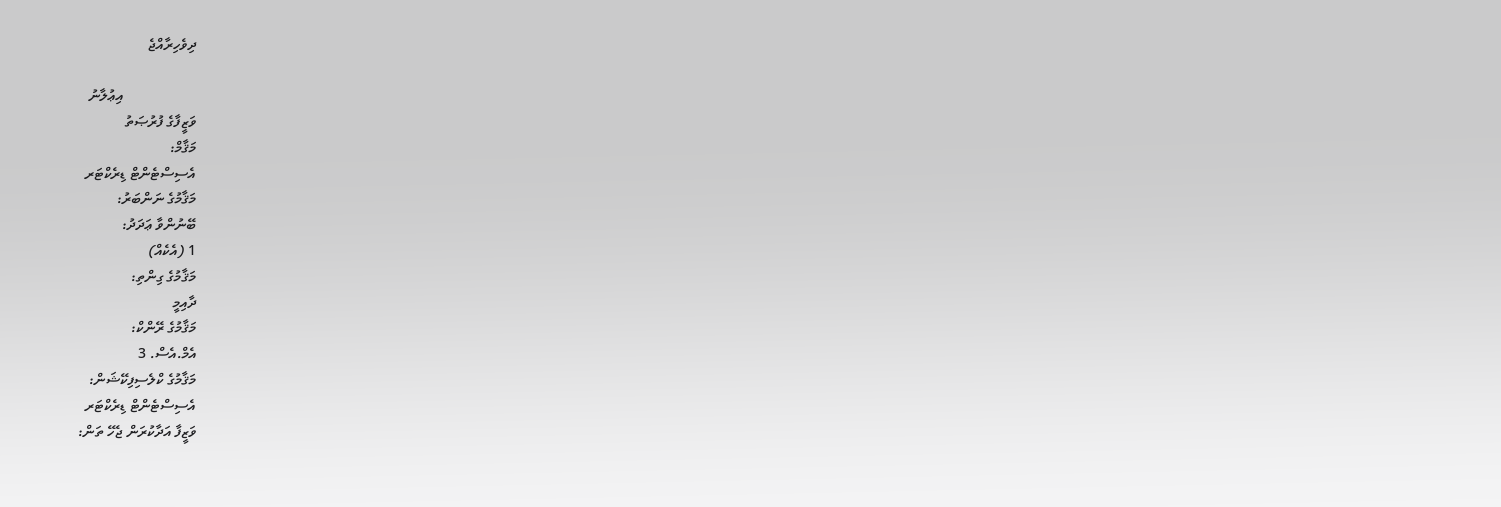ދިވެހިރާއްޖެ

                    އިޢުލާނު
ވަޒީފާގެ ފުރުޞަތު
މަޤާމް:
އެސިސްޓެންޓް ޑިރެކްޓަރ
މަޤާމުގެ ނަންބަރު:
ބޭނުންވާ ޢަދަދު:
1 (އެކެއް)
މަޤާމުގެ ގިންތި:
ދާއިމީ
މަޤާމުގެ ރޭންކް:
އެމް.އެސް. 3
މަޤާމުގެ ކްލެސިފިކޭޝަން:
އެސިސްޓެންޓް ޑިރެކްޓަރ
ވަޒީފާ އަދާކުރަން ޖެހޭ ތަން: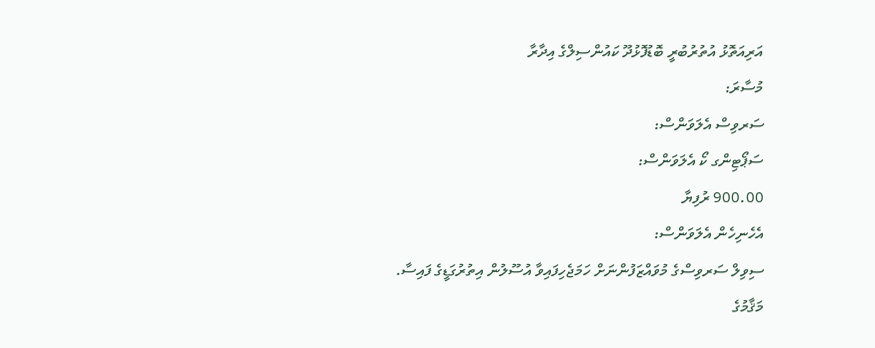އަރިއަތޮޅު އުތުރުބުރީ ބޮޑުފޮޅުދޫ ކައުންސިލްގެ އިދާރާ
މުސާރަ:
ސަރވިސް އެލަވަންސް:
ސަޕޯޓިންގ ކޯ އެލަވަންސް:
900.00 ރުފިޔާ
އެހެނިހެން އެލަވަންސް:
ސިވިލް ސަރވިސްގެ މުވައްޒަފުންނަށް ހަމަޖެހިފައިވާ އުސޫލުން އިތުރުގަޑީގެ ފައިސާ.
މަޤާމުގެ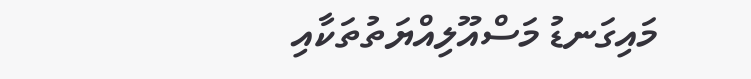މައިގަނޑު މަސްއޫލިއްޔަތުތަކާއި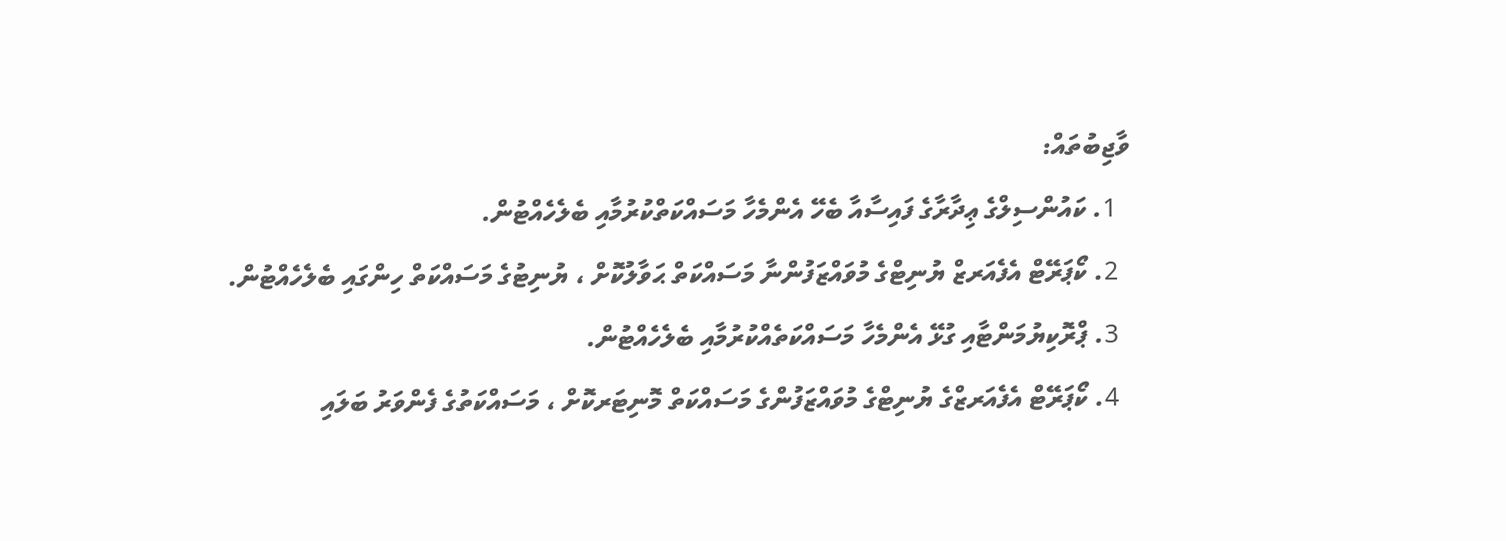ވާޖިބުތައް:
  1. ކައުންސިލްގެ ޢިދާރާގެ ފައިސާއާ ބެހޭ އެންމެހާ މަސައްކަތްކުރުމާއި ބެލެހެއްޓުން.
  2. ކޯޕަރޭޓް އެފެއަރޒް ޔުނިޓްގެ މުވައްޒަފުންނާ މަސައްކަތް ޙަވާލުކޮށް ، ޔުނިޓުގެ މަސައްކަތް ހިންގައި ބެލެހެއްޓުން.
  3. ޕްރޮކިޔުމަންޓާއި ގުޅޭ އެންމެހާ މަސައްކަތެއްކުރުމާއި ބެލެހެއްޓުން.
  4. ކޯޕަރޭޓް އެފެއަރޒްގެ ޔުނިޓްގެ މުވައްޒަފުންގެ މަސައްކަތް މޮނިޓަރކޮށް ، މަސައްކަތުގެ ފެންވަރު ބަލައި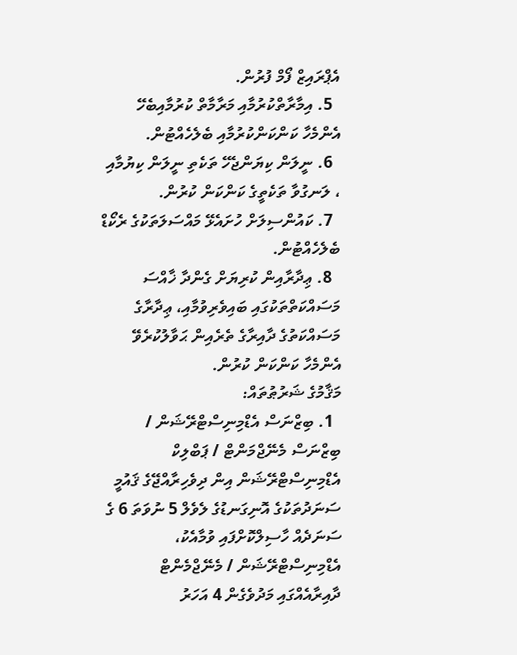އެޕްރައިޒް ފޯމް ފުރުން.
  5. އިމާރާތްކުރުމާއި މަރާމާތް ކުރުމާއިބެހޭ އެންމެހާ ކަންކަންކުރުމާއި ބެލެހެއްޓުން.
  6. ނީލަން ކިޔަންޖެހޭ ތަކެތި ނީލަން ކިޔުމާއި ، ލަނގުވާ ތަކެތީގެ ކަންކަން ކުރުން.
  7. ކައުންސިލަށް ހުށައެޅޭ މައްސަލަތަކުގެ ރެކޯޑް ބެލެހެއްޓުން.
  8. ޢިދާރާއިން ކުރިޔަށް ގެންދާ ޚާއްސަ މަސައްކަތްތަކުގައި ބައިވެރިވުމާއި، ޢިދާރާގެ މަސައްކަތުގެ ދާއިރާގެ ތެރެއިން ޙަވާލުކުރެވޭ އެންމެހާ ކަންކަން ކުރުން.
މަޤާމުގެ ޝަރުޠުތައް:
  1. ބިޒްނަސް އެޑްމިނިސްޓްރޭޝަން / ބިޒްނަސް މެނޭޖްމަންޓް / ޕަބްލިކް އެޑްމިނިސްޓްރޭޝަން އިން ދިވެހިރާއްޖޭގެ ޤައުމީ ސަނަދުތަކުގެ އޮނިގަނޑުގެ ލެވެލް 5 ނުވަތަ 6 ގެ ސަނަދެއް ހާސިލްކޮށްފައި ވުމާއެކު، އެޑްމިނިސްޓްރޭޝަން / މެނޭޖްމެންޓް ދާއިރާއެއްގައި މަދުވެގެން 4 އަހަރު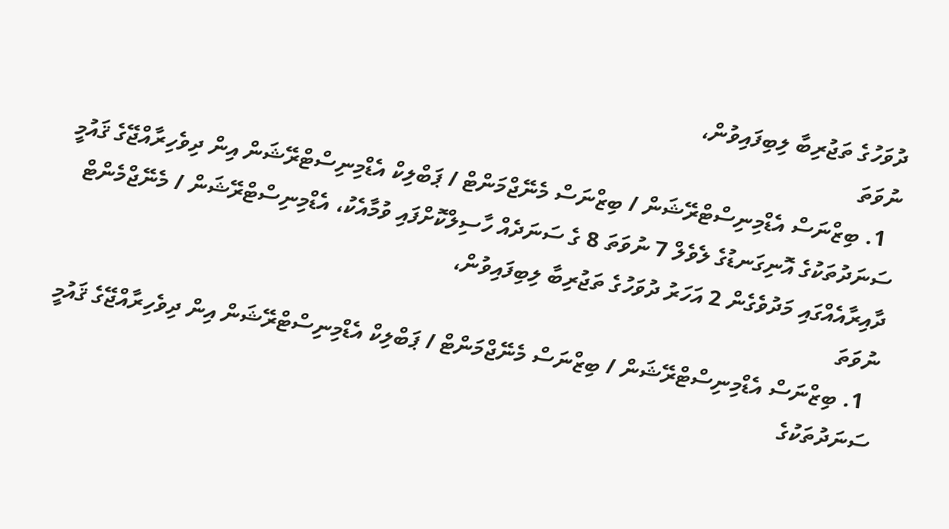ދުވަހުގެ ތަޖުރިބާ ލިބިފައިވުން،
ނުވަތަ
  1. ބިޒްނަސް އެޑްމިނިސްޓްރޭޝަން / ބިޒްނަސް މެނޭޖްމަންޓް / ޕަބްލިކް އެޑްމިނިސްޓްރޭޝަން އިން ދިވެހިރާއްޖޭގެ ޤައުމީ ސަނަދުތަކުގެ އޮނިގަނޑުގެ ލެވެލް 7 ނުވަތަ 8 ގެ ސަނަދެއް ހާސިލްކޮށްފައި ވުމާއެކު، އެޑްމިނިސްޓްރޭޝަން / މެނޭޖްމެންޓް ދާއިރާއެއްގައި މަދުވެގެން 2 އަހަރު ދުވަހުގެ ތަޖުރިބާ ލިބިފައިވުން،
ނުވަތަ
  1. ބިޒްނަސް އެޑްމިނިސްޓްރޭޝަން / ބިޒްނަސް މެނޭޖްމަންޓް / ޕަބްލިކް އެޑްމިނިސްޓްރޭޝަން އިން ދިވެހިރާއްޖޭގެ ޤައުމީ ސަނަދުތަކުގެ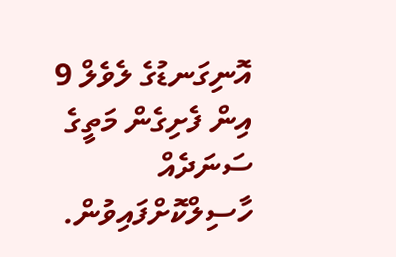އޮނިގަނޑުގެ ލެވެލް 9 އިން ފެށިގެން މަތީގެ ސަނަދެއް ހާސިލްކޮށްފައިވުން.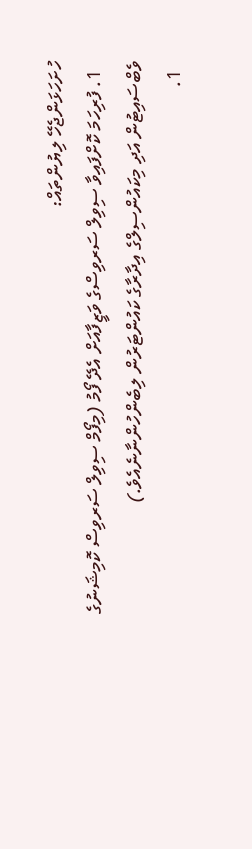ހުށަހަޅަންޖެހޭ ލިޔުންތައް:
  1. ފުރިހަމަ ކޮށްފައިވާ ސިވިލް ސަރވިސްގެ ވަޒީފާއަށް އެދޭ ފޯމު (މިފޯމް ސިވިލް ސަރވިސް ކޮމިޝަނުގެ ވެބްސައިޓުން އަދި މިކައުންސިލްގެ އިދާރާގެ ކައުންޓަރުން ލިބެންހުންނާނެއެވެ.)
  1.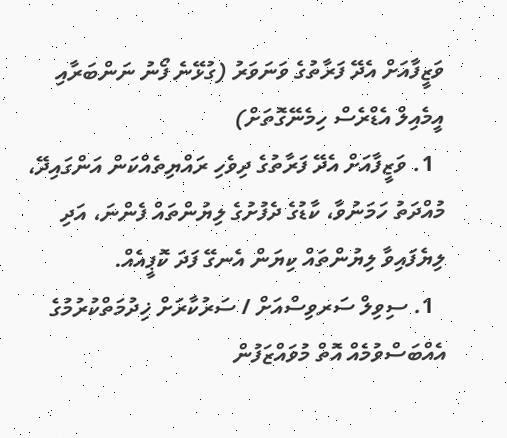ވަޒީފާއަށް އެދޭ ފަރާތުގެ ވަނަވަރު (ގުޅޭނެ ފޯނު ނަންބަރާއި އީމެއިލް އެޑްރެސް ހިމެނޭގޮތަށް)
  1. ވަޒީފާއަށް އެދޭ ފަރާތުގެ ދިވެހި ރައްޔިތެއްކަން އަންގައިދޭ، މުއްދަތު ހަމަނުވާ، ކާޑުގެ ދެފުށުގެ ލިޔުންތައް ފެންނަ، އަދި ލިޔެފައިވާ ލިޔުންތައް ކިޔަން އެނގޭ ފަދަ ކޮޕީއެއް.
  1. ސިވިލް ސަރވިސްއަށް / ސަރުކާރަށް ޚިދުމަތްކުރުމުގެ އެއްބަސްވުމެއް އޮތް މުވައްޒަފުން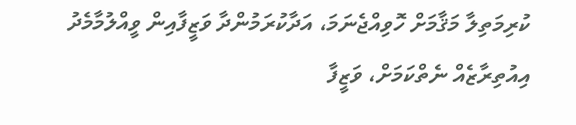ކުރިމަތިލާ މަޤާމަށް ހޮވިއްޖެނަމަ، އަދާކުރަމުންދާ ވަޒީފާއިން ވީއްލުމާމެދު އިއުތިރާޒެއް ނެތްކަމަށް، ވަޒީފާ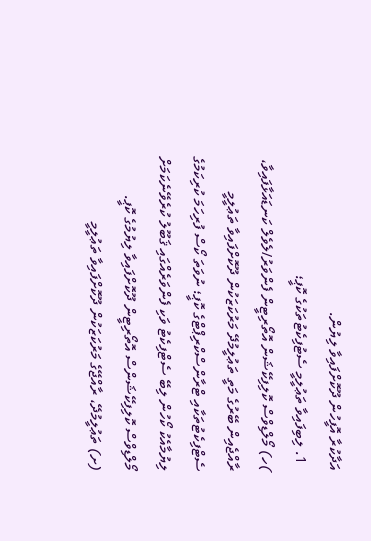އަދާކުރާ އޮފީހުން ދޫކޮށްފައިވާ ލިޔުން.
  1. ލިބިފައިވާ ތަޢުލީމީ ސެޓުފިކެޓުތަކުގެ ކޮޕީ؛
)ހ) މޯލްޑިވްސް ކޮލިފިކޭޝަން އޮތޯރިޓީން ފެންވަރު/ލެވެލް ކަނޑައަޅާފައިވާ، ރާއްޖެއިން ބޭރުގެ މަތީ ތަޢުލީމުދޭ މަރުކަޒަކުން ދޫކޮށްފައިވާ ތަޢުލީމީ ސެޓްފިކެޓުތަކާއި ޓްރާންސްކްރިޕްޓްގެ ކޮޕީ؛ ނުވަތަ ކޯސް ފުރިހަމަ ކުރިކަމުގެ ލިޔުމާއެކު ކޯހުން ލިބޭ ސެޓްފިކެޓު ވަކި ފެންވަރެއްގައި ޤަބޫލު ކުރެވޭނެކަމަށް މޯލްޑިވްސް ކޮލިފިކޭޝަންސް އޮތޯރިޓީން ދޫކޮށްފައިވާ ލިޔުމުގެ ކޮޕީ.
(ށ) ތަޢުލީމުދޭ، ރާއްޖޭގެ މަރުކަޒަކުން ދޫކޮށްފައިވާ ތަޢުލީމީ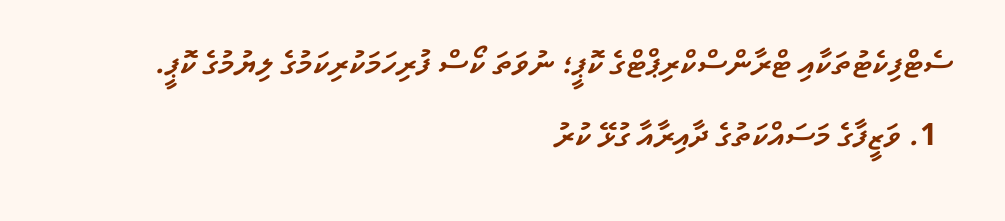ސެޓްފިކެޓުތަކާއި ޓްރާންސްކްރިޕްޓްގެ ކޮޕީ؛ ނުވަތަ ކޯސް ފުރިހަމަކުރިކަމުގެ ލިޔުމުގެ ކޮޕީ.
  1. ވަޒީފާގެ މަސައްކަތުގެ ދާއިރާއާ ގުޅޭ ކުރު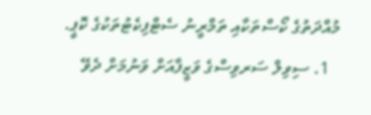މުއްދަތުގެ ކޯސްތަކާއި ތަމްރީނު ސެޓްފިކެޓުތަކުގެ ކޮޕީ.
  1. ސިވިލް ސަރވިސްގެ ވަޒީފާއަށް ވަނުމަށް ދެވޭ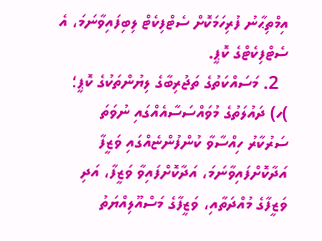އިމްތިޙާނު ފުރިހަމަކޮށް ސެޓްފިކެޓް ލިބިފައިވާނަމަ، އެ ސެޓްފިކެޓްގެ ކޮޕީ.
  2. މަސައްކަތުގެ ތަޖުރިބާގެ ލިޔުންތަކުގެ ކޮޕީ؛
)ހ) ދައުލަތުގެ މުވައްސަސާއެއްގައި ނުވަތަ ސަރުކާރު ހިއްސާވާ ކުންފުންޏެއްގައި ވަޒީފާ އަދާކޮށްފައިވާނަމަ، އަދާކޮށްފައިވާ ވަޒީފާ، އަދި ވަޒީފާގެ މުއްދަތާއި، ވަޒީފާގެ މަސްއޫލިއްޔަތު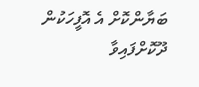ބަޔާންކޮށް އެ އޮފީހަކުން ދޫކޮށްފައިވާ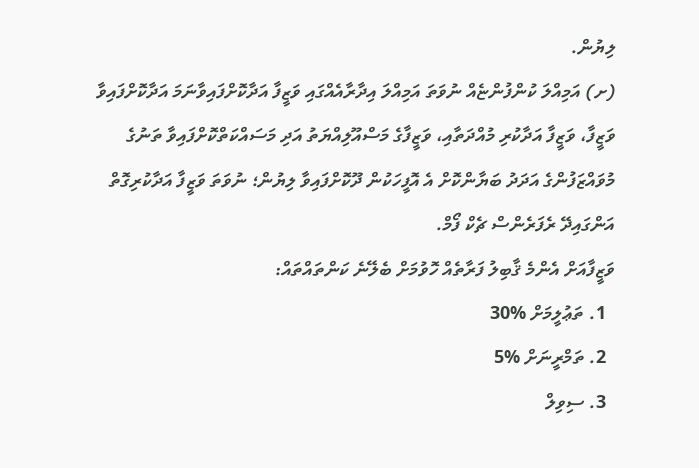ލިޔުން.
(ށ) އަމިއްލަ ކުންފުންޏެއް ނުވަތަ އަމިއްލަ އިދާރާއެއްގައި ވަޒީފާ އަދާކޮށްފައިވާނަމަ އަދާކޮށްފައިވާ ވަޒީފާ، ވަޒީފާ އަދާކުރި މުއްދަތާއި، ވަޒީފާގެ މަސްއޫލިއްޔަތު އަދި މަސައްކަތްކޮށްފައިވާ ތަނުގެ މުވައްޒަފުންގެ އަދަދު ބަޔާންކޮށް އެ އޮފީހަކުން ދޫކޮށްފައިވާ ލިޔުން؛ ނުވަތަ ވަޒީފާ އަދާކުރިގޮތް އަންގައިދޭ ރެފަރެންސް ޗެކް ފޯމް.
ވަޒީފާއަށް އެންމެ ޤާބިލު ފަރާތެއް ހޮވުމަށް ބެލޭނެ ކަންތައްތައް:
  1. ތަޢުލީމަށް %30
  2. ތަމްރީނަށް %5
  3. ސިވިލް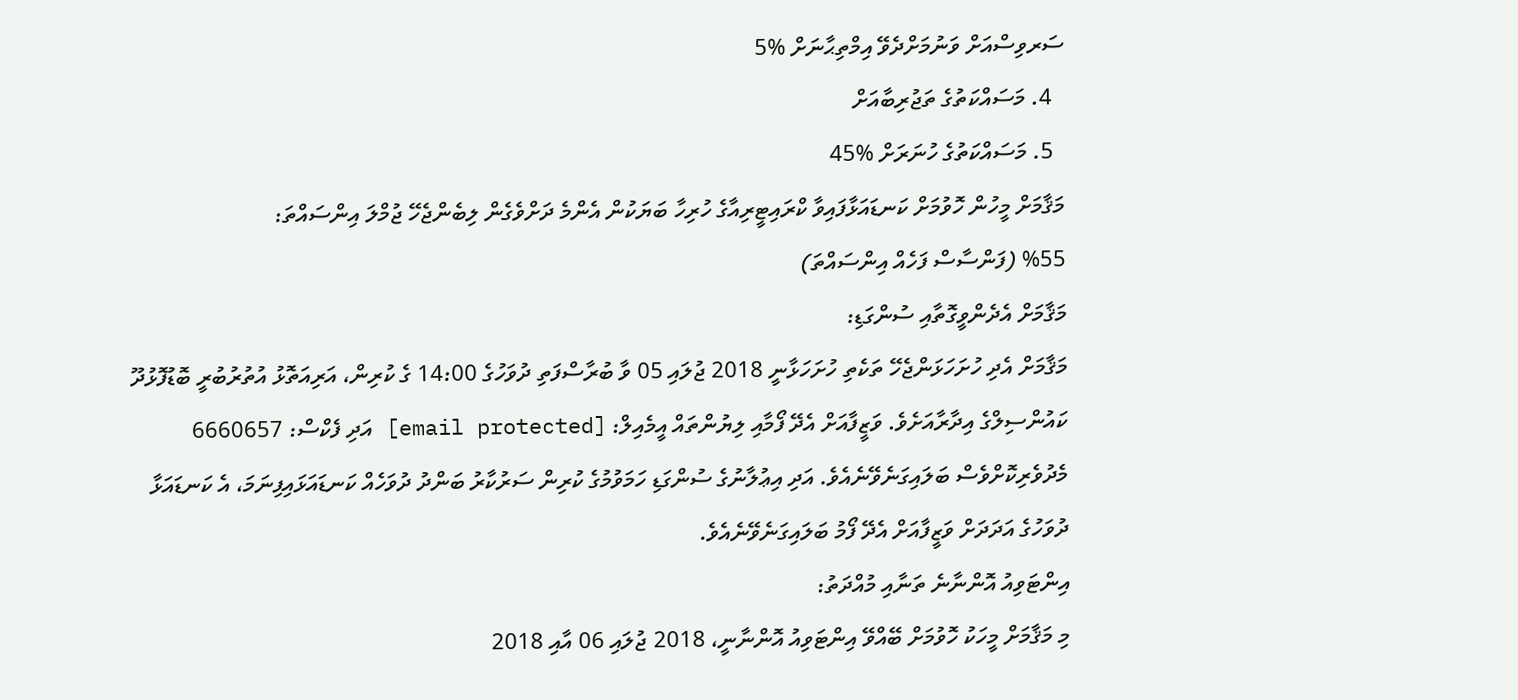ސަރވިސްއަށް ވަނުމަށްދެވޭ އިމްތިޙާނަށް %5
  4. މަސައްކަތުގެ ތަޖުރިބާއަށް
  5. މަސައްކަތުގެ ހުނަރަށް %45
މަޤާމަށް މީހުން ހޮވުމަށް ކަނޑައަޅާފައިވާ ކްރައިޓީރިއާގެ ހުރިހާ ބަޔަކުން އެންމެ ދަށްވެގެން ލިބެންޖެހޭ ޖުމްލަ އިންސައްތަ:
%55 (ފަންސާސް ފަހެއް އިންސައްތަ)
މަޤާމަށް އެދެންވީގޮތާއި ސުންގަޑި:
މަޤާމަށް އެދި ހުށަހަޅަންޖެހޭ ތަކެތި ހުށަހަޅާނީ 2018 ޖުލައި 05 ވާ ބުރާސްފަތި ދުވަހުގެ 14:00 ގެ ކުރިން، އަރިއަތޮޅު އުތުރުބުރީ ބޮޑުފޮޅުދޫ ކައުންސިލްގެ އިދާރާއަށެވެ. ވަޒީފާއަށް އެދޭ ފޯމާއި ލިޔުންތައް އީމެއިލް: [email protected] އަދި ފެކްސް: 6660657 މެދުވެރިކޮށްވެސް ބަލައިގަނެވޭނެއެވެ. އަދި އިޢުލާނުގެ ސުންގަޑި ހަމަވުމުގެ ކުރިން ސަރުކާރު ބަންދު ދުވަހެއް ކަނޑައަޅައިފިނަމަ، އެ ކަނޑައަޅާ ދުވަހުގެ އަދަދަށް ވަޒީފާއަށް އެދޭ ފޯމު ބަލައިގަނެވޭނެއެވެ.
އިންޓަވިއު އޮންނާނެ ތަނާއި މުއްދަތު:
މި މަޤާމަށް މީހަކު ހޮވުމަށް ބޭއްވޭ އިންޓަވިއު އޮންނާނީ، 2018 ޖުލައި 06 އާއި 2018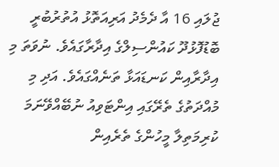ޖުލައި 16 އާ ދެމެދު އަރިއަތޮޅު އުތުރުބުރީ ބޮޑުފޮޅުދޫ ކައުންސިލްގެ އިދާރާގައެވެ. ނުވަތަ މި އިދާރާއިން ކަނޑައަޅާ ތަނެއްގައެވެ. އަދި މި މުއްދަތުގެ ތެރޭގައި އިންޓަވިއު ނުބޭއްވޭނަމަ ކުރިމަތިލާ މީހުންގެ ތެރެއިން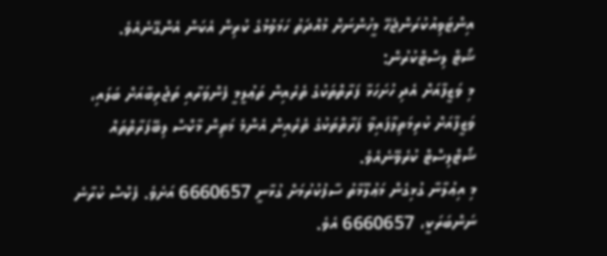އިންޓަވިއުކުރަންޖެހޭ މީހުންނަށް މުއްދަތު ހަމަވުމުގެ ކުރިން އެކަން އެންގޭނެއެވެ.
ޝޯޓް ލިސްޓްކުރުން:
މި ވަޒީފާއަށް އެދި ހުށަހަޅާ ފަރާތްތަކުގެ ތެރެއިން ތަޢުލީމީ ފެންވަރާއި ތަޖުރިބާއަށް ބަލައި، ވަޒީފާއަށް ކުރިމަތިލާފައިވާ ފަރާތްތަކުގެ ތެރެއިން އެންމެ މަތިން މާކްސް ލިބޭފަރާތްތައް ޝޯޓްލިސްޓް ކުރެވޭނެއެވެ.
މި އިޢުލާނާ ގުޅިގެން މަޢުލޫމާތު ސާފުކުރުމަށް ގުޅާނީ 6660657 އަށެވެ. ފެކްސް ކުރާނެ ނަންބަރަކީ، 6660657 އެވެ.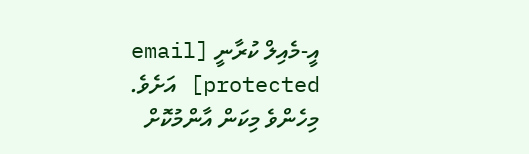އީ-މެއިލް ކުރާނީ [email protected] އަށެވެ.
މިހެންވެ މިކަން އާންމުކޮށް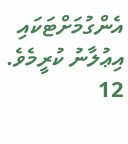އެންގުމަށްޓަކައި އިޢުލާނު ކުރީމެވެ.
12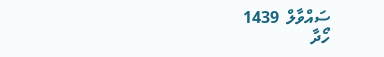ސައްވާލް  1439
ހޯދާ